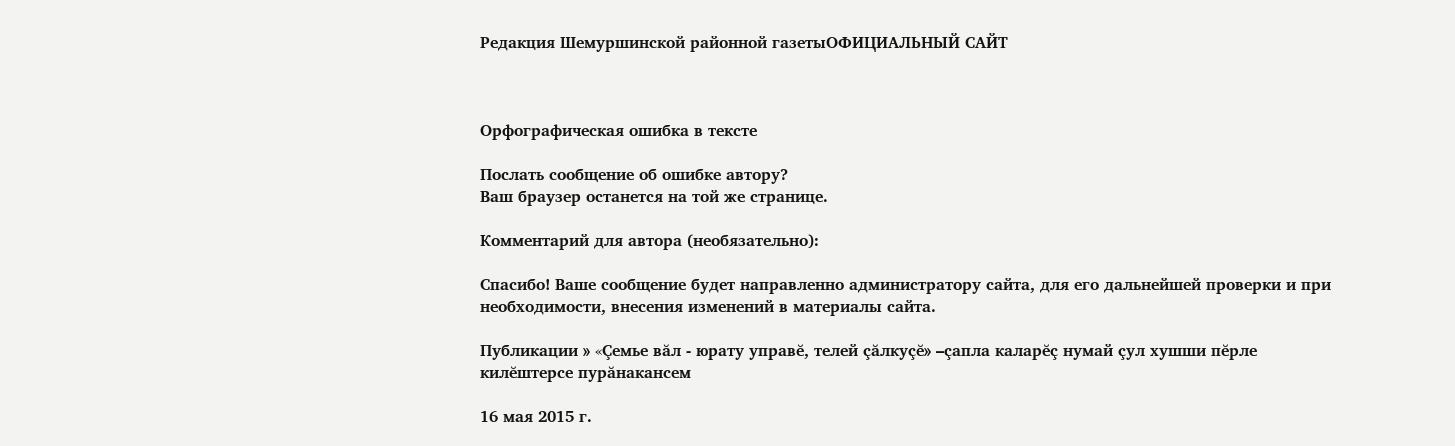Редакция Шемуршинской районной газетыОФИЦИАЛЬНЫЙ САЙТ



Орфографическая ошибка в тексте

Послать сообщение об ошибке автору?
Ваш браузер останется на той же странице.

Комментарий для автора (необязательно):

Спасибо! Ваше сообщение будет направленно администратору сайта, для его дальнейшей проверки и при необходимости, внесения изменений в материалы сайта.

Публикации » «Çемье вăл - юрату управĕ, телей çăлкуçĕ» –çапла каларĕç нумай çул хушши пĕрле килĕштерсе пурăнакансем

16 мая 2015 г.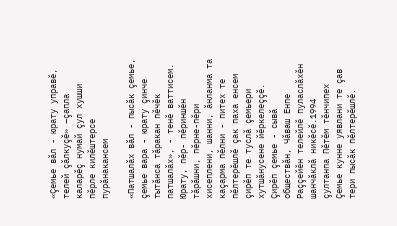«Çемье вăл - юрату управĕ, телей çăлкуçĕ» –çапла каларĕç нумай çул хушши пĕрле килĕштерсе пурăнакансем

«Патшалăх вăл - пысăк çемье, çемье вара - юрату çинче тытăнса тăракан пĕчĕк патшалăх», - тенĕ ваттисем. Юрату, пĕр- пĕриншĕн тăрăшни, пĕрне-пĕри хисеплени, шанни, ăнланма та каçарма пĕлни - питех те пĕлтерĕшлĕ çак паха енсем çирĕп те туслă çемьери хутшăнусене йĕркелеççĕ. Çирĕп çемье - сывă обществăн, Чăваш Енпе Раççейĕн телейлĕ пуласлăхĕн шанчăклă никĕсĕ.1994 çултанпа Пĕтĕм тĕнчипех Çемье кунне уявлани те çав тери пысăк пĕлтерĕшлĕ.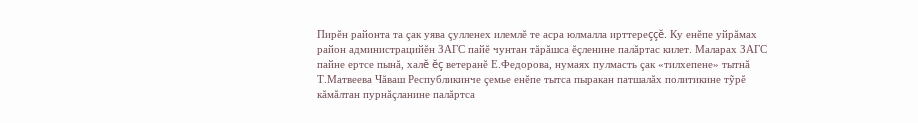Пирĕн районта та çак уява çулленех илемлĕ те асра юлмалла ирттереççĕ. Ку енĕпе уйрăмах район администрацийĕн ЗАГС пайĕ чунтан тăрăшса ĕçленине палăртас килет. Маларах ЗАГС пайне ертсе пынă, халĕ ĕç ветеранĕ Е.Федорова, нумаях пулмасть çак «тилхепене» тытнă Т.Матвеева Чăваш Республикинче çемье енĕпе тытса пыракан патшалăх политикине тỹрĕ кăмăлтан пурнăçланине палăртса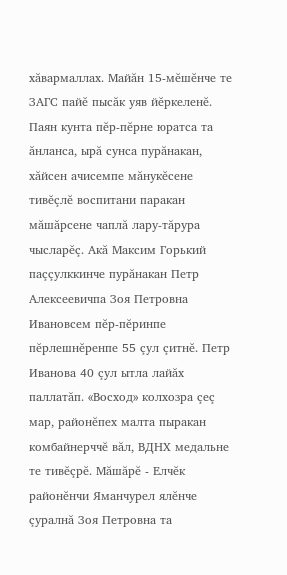хăвармаллах. Майăн 15-мĕшĕнче те ЗАГС пайĕ пысăк уяв йĕркеленĕ. Паян кунта пĕр-пĕрне юратса та ăнланса, ырă сунса пурăнакан, хăйсен ачисемпе мăнукĕсене тивĕçлĕ воспитани паракан мăшăрсене чаплă лару-тăрура чысларĕç. Акă Максим Горький паççулккинче пурăнакан Петр Алексеевичпа Зоя Петровна Ивановсем пĕр-пĕринпе пĕрлешнĕренпе 55 çул çитнĕ. Петр Иванова 40 çул ытла лайăх паллатăп. «Восход» колхозра çеç мар, районĕпех малта пыракан комбайнерччĕ вăл, ВДНХ медальне те тивĕçрĕ. Мăшăрĕ - Елчĕк районĕнчи Яманчурел ялĕнче çуралнă Зоя Петровна та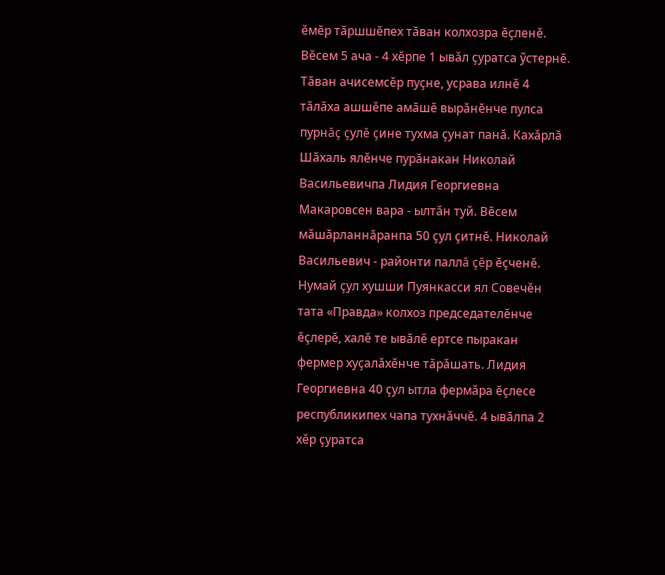ĕмĕр тăршшĕпех тăван колхозра ĕçленĕ. Вĕсем 5 ача - 4 хĕрпе 1 ывăл çуратса ỹстернĕ. Тăван ачисемсĕр пуçне, усрава илнĕ 4 тăлăха ашшĕпе амăшĕ вырăнĕнче пулса пурнăç çулĕ çине тухма çунат панă. Кахăрлă Шăхаль ялĕнче пурăнакан Николай Васильевичпа Лидия Георгиевна Макаровсен вара - ылтăн туй. Вĕсем мăшăрланнăранпа 50 çул çитнĕ. Николай Васильевич - районти паллă çĕр ĕçченĕ. Нумай çул хушши Пуянкасси ял Совечĕн тата «Правда» колхоз председателĕнче ĕçлерĕ, халĕ те ывăлĕ ертсе пыракан фермер хуçалăхĕнче тăрăшать. Лидия Георгиевна 40 çул ытла фермăра ĕçлесе республикипех чапа тухнăччĕ. 4 ывăлпа 2 хĕр çуратса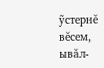ỹстернĕ вĕсем, ывăл-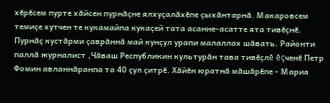хĕрĕсем пурте хăйсен пурнăçне ялхуçалăхĕпе çыхăнтарнă. Макаровсем темиçе хутчен те кукамайпа кукаçей тата асанне-асатте ята тивĕçнĕ. Пурнăç кустăрми çаврăннă май кунçул урапи малаллах шăвать. Районти паллă журналист ,Чăваш Республикин культурăн тава тивĕçлĕ ĕçченĕ Петр Фомин авланнăранпа та 40 çул çитрĕ. Хăйĕн юратнă мăшăрĕпе - Мария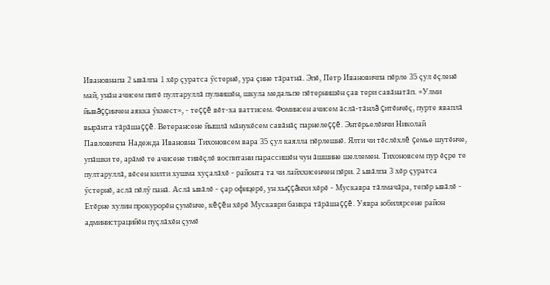Ивановнапа 2 ывăлпа 1 хĕр çуратса ỹстернĕ, ура çине тăратнă. Эпĕ, Петр Ивановичпа пĕрле 35 çул ĕçленĕ май, унăн ачисем питĕ пултаруллă пулнишĕн, шкула медальпе пĕтернишĕн çав тери савăнатăп. «Улми йывăççинчен аякка ỹкмест», - теççĕ вĕт-ха ваттисем. Фоминсен ачисем ăслă-тăнлă çитĕнчĕç, пурте яваплă вырăнта тăрăшаççĕ. Ветерансене йышлă мăнукĕсем савăнăç парнелеççĕ. Энтĕрьелĕнчи Николай Павловичпа Надежда Ивановна Тихоновсем вара 35 çул каялла пĕрлешнĕ. Ялти чи тĕслĕхлĕ çемье шутĕнче, упăшки те, арăмĕ те ачисене тивĕçлĕ воспитани парассишĕн чун ăшшине шеллемен. Тихоновсем пур ĕçре те пултаруллă, вĕсен килти хушма хуçалăхĕ - районта та чи лайххисенчен пĕри. 2 ывăлпа 3 хĕр çуратса ỹстернĕ, аслă пĕлỹ панă. Аслă ывăлĕ - çар офицерĕ, ун хыççăнхи хĕрĕ - Мускавра тăлмачăра, тепĕр ывăлĕ - Етĕрне хулин прокурорĕн çумĕнче, кĕçĕн хĕрĕ Мускаври банкра тăрăшаççĕ. Уявра юбилярсене район администрацийĕн пуçлăхĕн çумĕ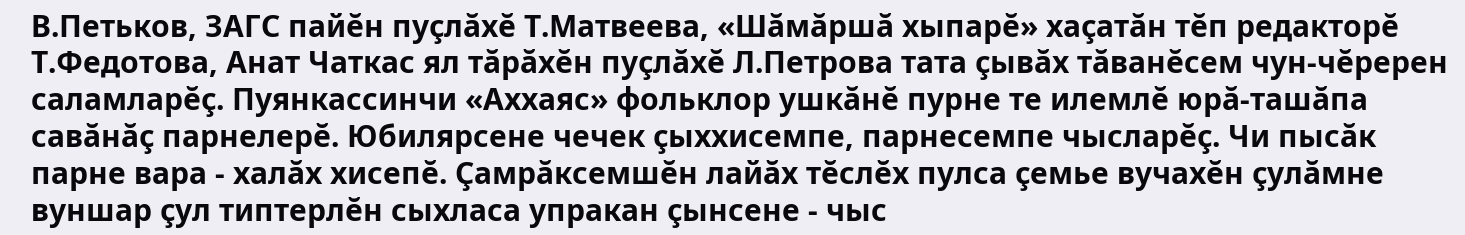В.Петьков, ЗАГС пайĕн пуçлăхĕ Т.Матвеева, «Шăмăршă хыпарĕ» хаçатăн тĕп редакторĕ Т.Федотова, Анат Чаткас ял тăрăхĕн пуçлăхĕ Л.Петрова тата çывăх тăванĕсем чун-чĕререн саламларĕç. Пуянкассинчи «Аххаяс» фольклор ушкăнĕ пурне те илемлĕ юрă-ташăпа савăнăç парнелерĕ. Юбилярсене чечек çыххисемпе, парнесемпе чысларĕç. Чи пысăк парне вара - халăх хисепĕ. Çамрăксемшĕн лайăх тĕслĕх пулса çемье вучахĕн çулăмне вуншар çул типтерлĕн сыхласа упракан çынсене - чыс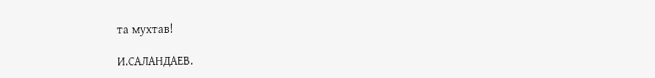та мухтав!

И.САЛАНДАЕВ.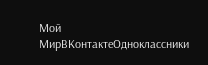Мой МирВКонтактеОдноклассники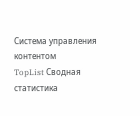Система управления контентом
TopList Сводная статистика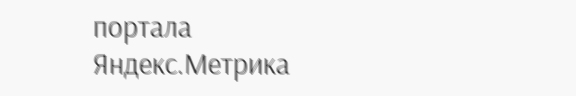портала Яндекс.Метрика